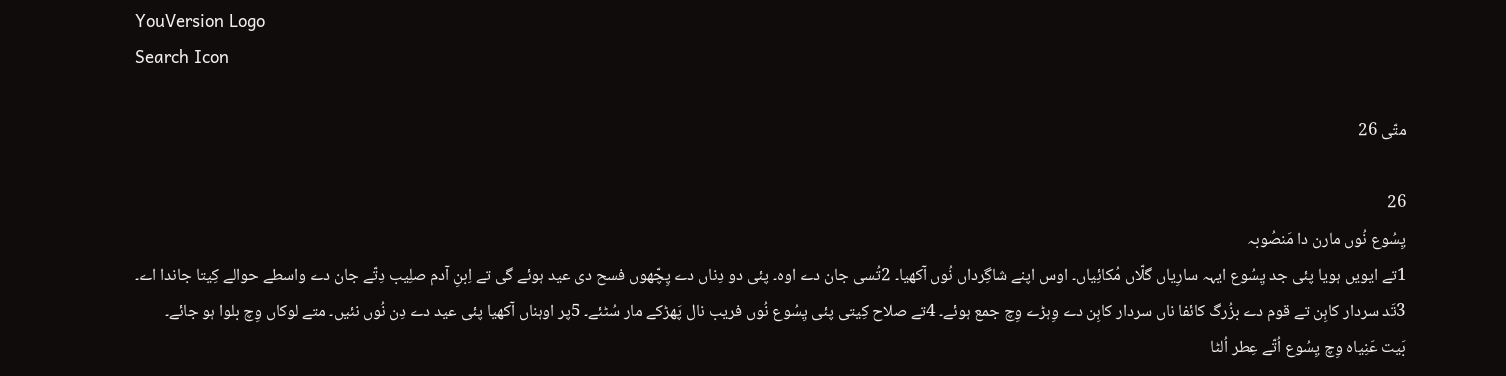YouVersion Logo
Search Icon

متّی 26

26
یِسُوع نُوں مارن دا مَنصُوبہ
1تے ایویں ہویا پئی جد یِسُوع ایہہ سارِیاں گلّاں مُکائِیاں۔ اوس اپنے شاگِرداں نُوں آکھیا۔ 2تُسی جان دے اوہ۔ پئی دو دِناں دے پِچّھوں فسح دی عید ہوئے گی تے اِبنِ آدم صلِیب دِتّے جان دے واسطے حوالے کِیتا جاندا اے۔
3تَد سردار کاہِن تے قوم دے بزُرگ کائفا ناں سردار کاہِن دے وِہڑے وِچ جمع ہوئے۔ 4تے صلاح کِیتی پئی یِسُوع نُوں فریب نال پَھڑکے مار سُٹئے۔ 5پر اوہناں آکھیا پئی عید دے دِن نُوں نئیں۔ متے لوکاں وِچ بلوا ہو جائے۔
بَیت عَنِیاہ وِچ یِسُوع اُتّے عِطر اُلٹا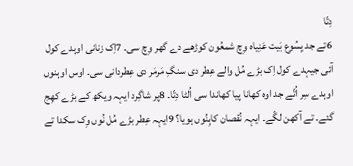دِتّا
6تے جد یِسُوع بَیت عَنِیاہ وِچ شمعُون کوڑھے دے گھر وِچ سی۔ 7اِک زنانی اوہدے کول آئی جیہدے کول اِک بڑے مُل والے عِطر دی سنگِ مَرمَر دی عِطردانی سی۔ اوس اوہنوں اوہدے سِر اُتّے جد اوہ کھانا پیا کھاندا سی اُلٹا دِتّا۔ 8پر شاگِرد ایہہ ویکھ کے بڑے کھِج گئے۔ تے آکھن لگّے۔ ایہہ نُقصان کاہِنُوں ہویا؟ 9ایہہ عِطر بڑے مُل نُوں وِک سکدا تے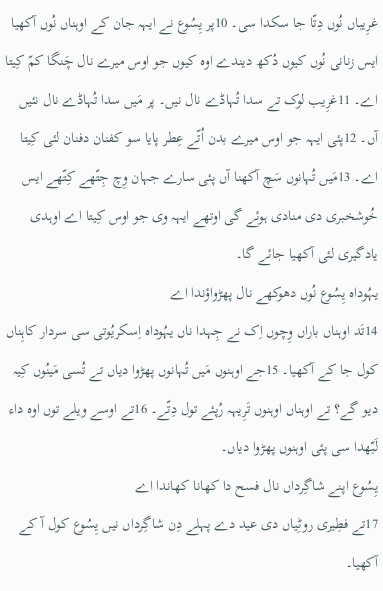غرِیباں نُوں دِتّا جا سکدا سی۔ 10پر یِسُوع نے ایہہ جان کے اوہناں نُوں آکھیا ایس زنانی نُوں کیوں دُکھ دیندے اوہ کیوں جو اوس میرے نال چَنگا کمّ کِیتا اے۔ 11غرِیب لوک تے سدا تُہاڈے نال نیں۔ پر مَیں سدا تُہاڈے نال نئیں آں۔ 12پئی ایہہ جو اوس میرے بدن اُتّے عِطر پایا سو کفنان دفنان لئی کِیتا اے۔ 13مَیں تُہانوں سَچ آکھنا آں پئی سارے جہان وِچ جِتّھے کِتّھے ایس خُوشخبری دی منادی ہوئے گی اوتھے ایہہ وی جو اوس کِیتا اے اوہدی یادگیری لئی آکھیا جائے گا۔
یہُوداہ یِسُوع نُوں دھوکھے نال پھڑواؤندا اے
14تَد اوہناں باراں وِچوں اِک نے جِہدا ناں یہُوداہ اِسکریُوتی سی سردار کاہِناں کول جا کے آکھیا۔ 15جے اوہنوں مَیں تُہانوں پھڑوا دیاں تے تُسی مَینُوں کِیہ دیو گے؟ تے اوہناں اوہنوں تَرِیہہ رُپئے تول دِتّے۔ 16تے اوسے ویلے توں اوہ داء لَبّھدا سی پئی اوہنوں پھڑوا دیاں۔
یِسُوع اپنے شاگِرداں نال فسح دا کھانا کھاندا اے
17تے فطِیری روٹِیاں دی عید دے پہلے دِن شاگِرداں نیں یِسُوع کول آ کے آکھیا۔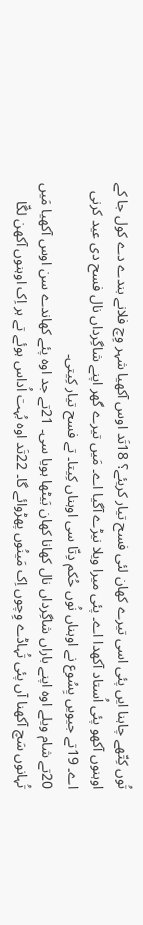تُوں کِتّھے چاہنا ایں پئی اسی تیرے کھان لئی فسح تیار کریئے؟ 18تَد اوس آکھیا شہر وِچ فلانے بندے دے کول جا کے اوہنوں آکھو پئی اُستاد آکھدا اے۔ پئی میرا ویلا نیڑے آگیا اے۔ مَیں تیرے گھر اپنے شاگِرداں نال فسح دی عید کرنی اے۔ 19تے جیویں یِسُوع نے اوہناں نُوں حُکم دِتّا سی اوہناں کِیتا۔ تے فسح تیار کِیتی۔
20تے شام ویلے اوہ اپنے باراں شاگِرداں نال کھانا کھان بَیٹھا ہویا سی۔ 21تے جد اوہ پئے کھاندے سن اوس آکھیا مَیں تُہانوں سَچ آکھنا آں پئی تُہاڈے وِچوں اِک مَینُوں پھڑوائے گا۔ 22تَد اوہ بُہت اُداس ہوئے تے ہر اِک اوہنوں آکھن لگّا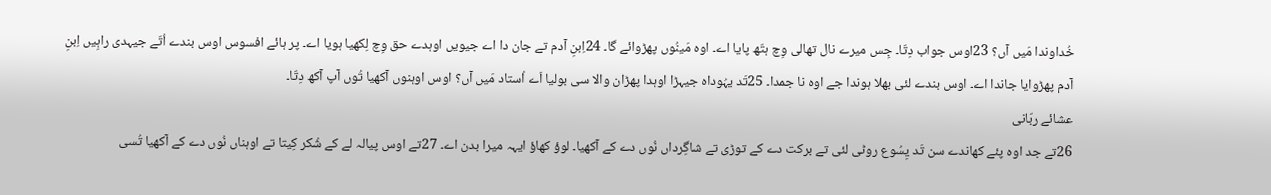خُداوندا مَیں آں؟ 23اوس جواب دِتّا۔ جِس میرے نال تھالی وِچ ہتّھ پایا اے۔ اوہ مَینُوں پھڑوائے گا۔ 24اِبنِ آدم تے جان دا اے جیویں اوہدے حق وِچ لِکھیا ہویا اے۔ پر ہائے افسوس اوس بندے اُتّے جیہدی راہِیں اِبنِ آدم پھڑوایا جاندا اے۔ اوس بندے لئی بھلا ہوندا جے اوہ نا جمدا۔ 25تَد یہُوداہ جیہڑا اوہدا پھڑان والا سی بولیا اَے اُستاد مَیں آں؟ اوس اوہنوں آکھیا تُوں آپ آکھ دِتّا۔
عشائے ربّانی
26تے جد اوہ پئے کھاندے سن تَد یِسُوع روٹی لئی تے برکت دے کے توڑی تے شاگِرداں نُوں دے کے آکھیا۔ لوؤ کھاؤ ایہہ میرا بدن اے۔ 27تے اوس پیالہ لے کے شُکر کِیتا تے اوہناں نُوں دے کے آکھیا تُسی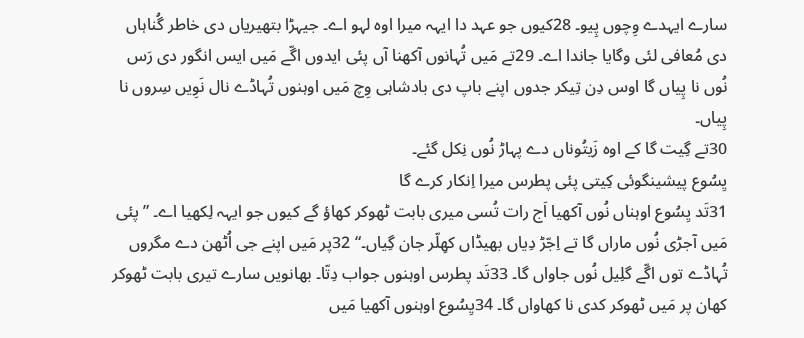سارے ایہدے وِچوں پِیو۔ 28کیوں جو عہد دا ایہہ میرا اوہ لہو اے۔ جیہڑا بتھیریاں دی خاطر گُناہاں دی مُعافی لئی وگایا جاندا اے۔ 29تے مَیں تُہانوں آکھنا آں پئی ایدوں اگّے مَیں ایس انگور دی رَس نُوں نا پِیاں گا اوس دِن تِیکر جدوں اپنے باپ دی بادشاہی وِچ مَیں اوہنوں تُہاڈے نال نَوِیں سِروں نا پِیاں۔
30تے گِیت گا کے اوہ زَیتُوناں دے پہاڑ نُوں نِکل گئے۔
یِسُوع پیشینگوئی کِیتی پئی پطرس میرا اِنکار کرے گا
31تَد یِسُوع اوہناں نُوں آکھیا اَج رات تُسی میری بابت ٹھوکر کھاؤ گے کیوں جو ایہہ لِکھیا اے۔ ”پئی مَیں آجڑی نُوں ماراں گا تے اِجّڑ دِیاں بھیڈاں کھِلّر جان گِیاں۔“ 32پر مَیں اپنے جی اُٹھن دے مگروں تُہاڈے توں اگّے گلِیل نُوں جاواں گا۔ 33تَد پطرس اوہنوں جواب دِتّا۔ بھانویں سارے تیری بابت ٹھوکر کھان پر مَیں ٹھوکر کدی نا کھاواں گا۔ 34یِسُوع اوہنوں آکھیا مَیں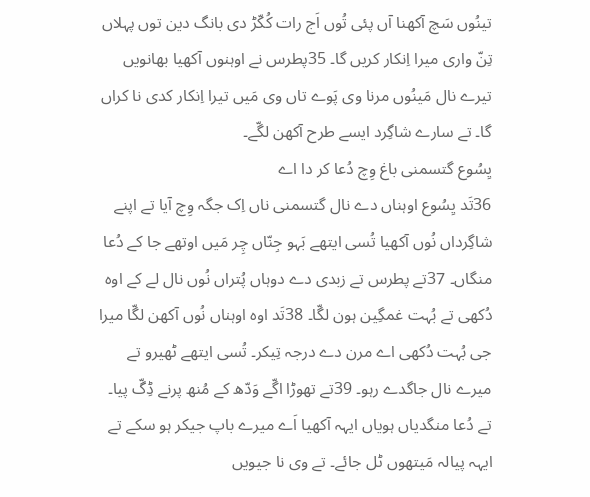تینُوں سَچ آکھنا آں پئی تُوں اَج رات کُکّڑ دی بانگ دین توں پہلاں تِنّ واری میرا اِنکار کریں گا۔ 35پطرس نے اوہنوں آکھیا بھانویں تیرے نال مَینُوں مرنا وی پَوے تاں وی مَیں تیرا اِنکار کدی نا کراں گا۔ تے سارے شاگِرد ایسے طرح آکھن لگّے۔
یِسُوع گتسمنی باغ وِچ دُعا کر دا اے
36تَد یِسُوع اوہناں دے نال گتسمنی ناں اِک جگہ وِچ آیا تے اپنے شاگِرداں نُوں آکھیا تُسی ایتھے بَہو جِنّاں چِر مَیں اوتھے جا کے دُعا منگاں۔ 37تے پطرس تے زبدی دے دوہاں پُتراں نُوں نال لے کے اوہ دُکھی تے بُہت غمگِین ہون لگّا۔ 38تَد اوہ اوہناں نُوں آکھن لگّا میرا جی بُہت دُکھی اے مرن دے درجہ تِیکر۔ تُسی ایتھے ٹھیرو تے میرے نال جاگدے رہو۔ 39تے تھوڑا اگّے وَدّھ کے مُنھ پرنے ڈِگّ پیا۔ تے دُعا منگدیاں ہویاں ایہہ آکھیا اَے میرے باپ جیکر ہو سکے تے ایہہ پیالہ مَیتھوں ٹل جائے۔ تے وی نا جیویں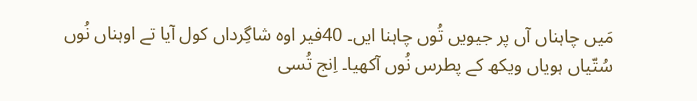مَیں چاہناں آں پر جیویں تُوں چاہنا ایں۔ 40فیر اوہ شاگِرداں کول آیا تے اوہناں نُوں سُتّیاں ہویاں ویکھ کے پطرس نُوں آکھیا۔ اِنج تُسی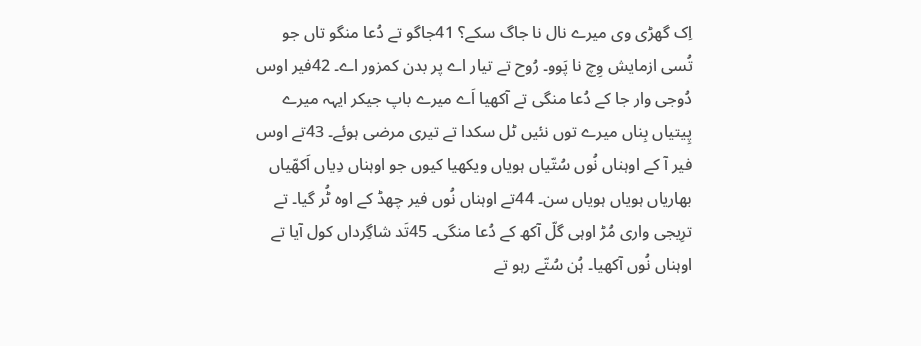اِک گھڑی وی میرے نال نا جاگ سکے؟ 41جاگو تے دُعا منگو تاں جو تُسی ازمایش وِچ نا پَوو۔ رُوح تے تیار اے پر بدن کمزور اے۔ 42فیر اوس دُوجی وار جا کے دُعا منگی تے آکھیا اَے میرے باپ جیکر ایہہ میرے پِیتیاں بِناں میرے توں نئیں ٹل سکدا تے تیری مرضی ہوئے۔ 43تے اوس فیر آ کے اوہناں نُوں سُتّیاں ہویاں ویکھیا کیوں جو اوہناں دِیاں اَکھّیاں بھاریاں ہویاں ہویاں سن۔ 44تے اوہناں نُوں فیر چھڈ کے اوہ ٹُر گیا۔ تے ترِیجی واری مُڑ اوہی گلّ آکھ کے دُعا منگی۔ 45تَد شاگِرداں کول آیا تے اوہناں نُوں آکھیا۔ ہُن سُتّے رہو تے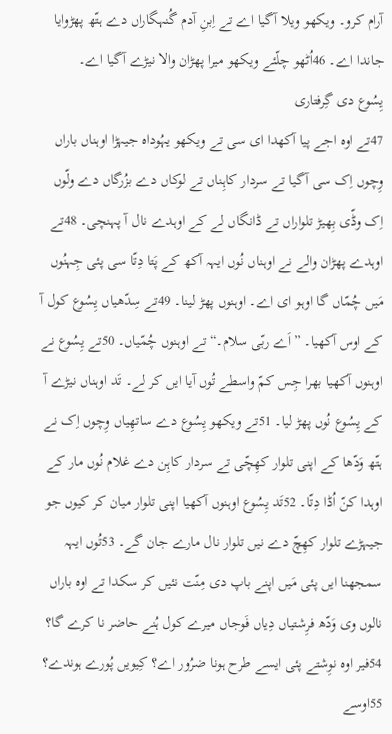آرام کرو۔ ویکھو ویلا آگیا اے تے اِبنِ آدم گُنہگاراں دے ہتّھ پھڑوایا جاندا اے۔ 46اُٹھو چلّئے ویکھو میرا پھڑان والا نیڑے آگیا اے۔
یِسُوع دی گِرفتاری
47تے اوہ اجے پیا آکھدا ای سی تے ویکھو یہُوداہ جیہڑا اوہناں باراں وِچوں اِک سی آگیا تے سردار کاہِناں تے لوکاں دے بزُرگاں دے ولّوں اِک وڈّی بِھیڑ تلواراں تے ڈانگاں لے کے اوہدے نال آ پہنچی۔ 48تے اوہدے پھڑان والے نے اوہناں نُوں ایہہ آکھ کے پَتا دِتّا سی پئی جِہنُوں مَیں چُمّاں گا اوہو ای اے۔ اوہنوں پھڑ لینا۔ 49تے سِدّھیاں یِسُوع کول آ کے اوس آکھیا۔ ”اَے ربّی سلام۔“ تے اوہنوں چُمّیاں۔ 50تے یِسُوع نے اوہنوں آکھیا بھرا جِس کمّ واسطے تُوں آیا ایں کر لے۔ تَد اوہناں نیڑے آ کے یِسُوع نُوں پھڑ لیا۔ 51تے ویکھو یِسُوع دے ساتھِیاں وِچوں اِک نے ہتّھ وَدّھا کے اپنی تلوار کھِچّی تے سردار کاہِن دے غلام نُوں مار کے اوہدا کنّ اُڈا دِتّا۔ 52تَد یِسُوع اوہنوں آکھیا اپنی تلوار میان کر کیوں جو جیہڑے تلوار کھِچّ دے نیں تلوار نال مارے جان گے۔ 53تُوں ایہہ سمجھنا ایں پئی مَیں اپنے باپ دی مِنّت نئیں کر سکدا تے اوہ باراں نالوں وی وَدّھ فرِشتیاں دِیاں فَوجاں میرے کول ہُنے حاضر نا کرے گا؟ 54فیر اوہ نوِشتے پئی ایسے طرح ہونا ضرُور اے؟ کِیویں پُورے ہوندے؟ 55اوسے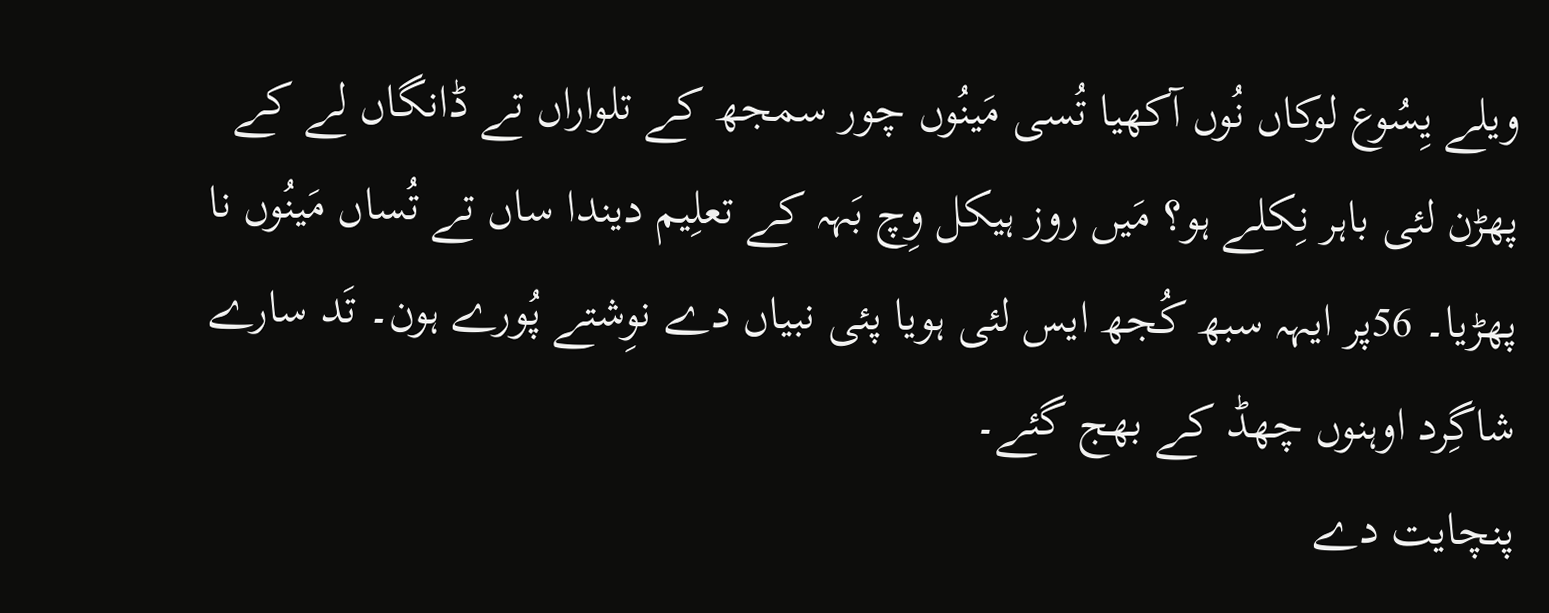ویلے یِسُوع لوکاں نُوں آکھیا تُسی مَینُوں چور سمجھ کے تلواراں تے ڈانگاں لے کے پھڑن لئی باہر نِکلے ہو؟ مَیں روز ہیکل وِچ بَہہ کے تعلِیم دیندا ساں تے تُساں مَینُوں نا پھڑیا۔ 56پر ایہہ سبھ کُجھ ایس لئی ہویا پئی نبیاں دے نوِشتے پُورے ہون۔ تَد سارے شاگِرد اوہنوں چھڈ کے بھج گئے۔
پنچایت دے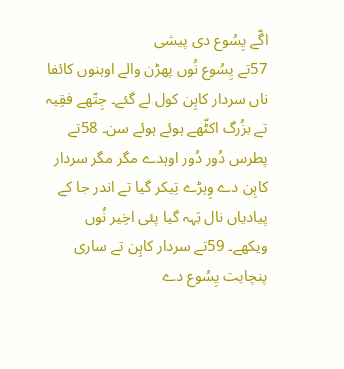اگّے یِسُوع دی پیشی
57تے یِسُوع نُوں پھڑن والے اوہنوں کائفا ناں سردار کاہِن کول لے گئے۔ جِتّھے فقِیہ تے بزُرگ اکٹّھے ہوئے ہوئے سن۔ 58تے پطرس دُور دُور اوہدے مگر مگر سردار کاہِن دے وِہڑے تِیکر گیا تے اندر جا کے پیادیاں نال بَہہ گیا پئی اخِیر نُوں ویکھے۔ 59تے سردار کاہِن تے ساری پنچایت یِسُوع دے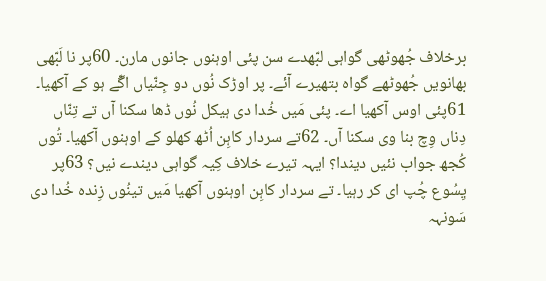برخلاف جُھوٹھی گواہی لبّھدے سن پئی اوہنوں جانوں مارن۔ 60پر نا لَبّھی بھانویں جُھوٹھے گواہ بتھیرے آئے۔ پر اوڑک نُوں دو جِنّیاں اگّے ہو کے آکھیا۔ 61پئی اوس آکھیا اے۔ پئی مَیں خُدا دی ہیکل نُوں ڈھا سکنا آں تے تِنّاں دِناں وِچ بنا وی سکنا آں۔ 62تے سردار کاہِن اُٹھ کھلو کے اوہنوں آکھیا۔ تُوں کُجھ جواب نئیں دیندا؟ ایہہ تیرے خلاف کِیہ گواہی دیندے نیں؟ 63پر یِسُوع چُپ ای کر رہیا۔ تے سردار کاہِن اوہنوں آکھیا مَیں تینُوں زِندہ خُدا دی سَونہہ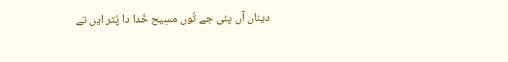دیناں آں پئی جے تُوں مسِیح خُدا دا پُتر ایں تے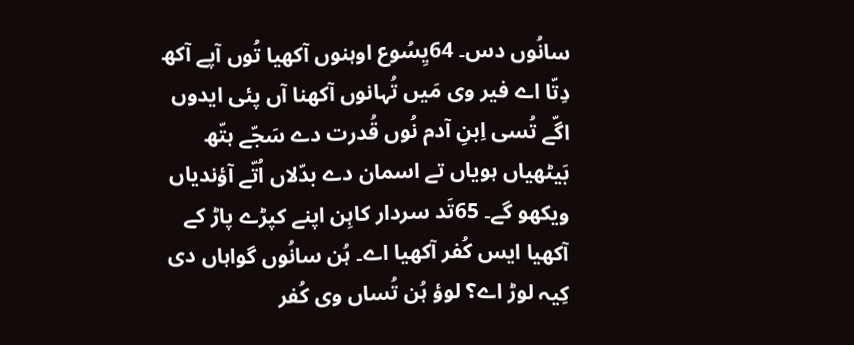سانُوں دس۔ 64یِسُوع اوہنوں آکھیا تُوں آپے آکھ دِتّا اے فیر وی مَیں تُہانوں آکھنا آں پئی ایدوں اگّے تُسی اِبنِ آدم نُوں قُدرت دے سَجّے ہتّھ بَیٹھیاں ہویاں تے اسمان دے بدّلاں اُتّے آؤندیاں ویکھو گے۔ 65تَد سردار کاہِن اپنے کپڑے پاڑ کے آکھیا ایس کُفر آکھیا اے۔ ہُن سانُوں گواہاں دی کِیہ لوڑ اے؟ لوؤ ہُن تُساں وی کُفر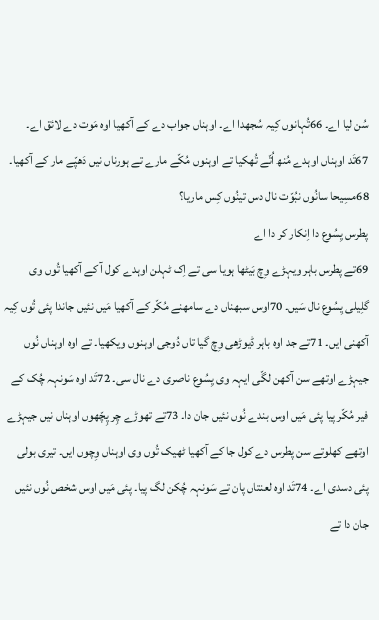سُن لیا اے۔ 66تُہانوں کِیہ سُجھدا اے۔ اوہناں جواب دے کے آکھیا اوہ مَوت دے لائق اے۔ 67تَد اوہناں اوہدے مُنھ اُتّے تُھکیا تے اوہنوں مُکّے مارے تے ہورناں نیں دَھپّے مار کے آکھیا۔ 68مسِیحا سانُوں نبُوّت نال دس تینُوں کِس ماریا؟
پطرس یِسُوع دا اِنکار کر دا اے
69تے پطرس باہر ویہڑے وِچ بَیٹھا ہویا سی تے اِک ٹہلن اوہدے کول آ کے آکھیا تُوں وی گلِیلی یِسُوع نال سَیں۔ 70اوس سبھناں دے سامھنے مُکّر کے آکھیا مَیں نئیں جاندا پئی تُوں کِیہ آکھنی ایں۔ 71تے جد اوہ باہر ڈیوڑھی وِچ گیا تاں دُوجی اوہنوں ویکھیا۔ تے اوہ اوہناں نُوں جیہڑے اوتھے سن آکھن لگّی ایہہ وی یِسُوع ناصری دے نال سی۔ 72تَد اوہ سَونہہ چُک کے فیر مُکّر پیا پئی مَیں اوس بندے نُوں نئیں جان دا۔ 73تے تھوڑے چِر پِچّھوں اوہناں نیں جیہڑے اوتھے کھلوتے سن پطرس دے کول جا کے آکھیا ٹھیک تُوں وی اوہناں وِچوں ایں۔ تیری بولی پئی دسدی اے۔ 74تَد اوہ لعنتاں پان تے سَونہہ چُکن لگ پیا۔ پئی مَیں اوس شخص نُوں نئیں جان دا تے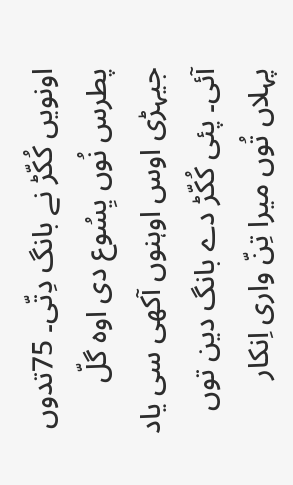اونویں کُکّڑ نے بانگ دِتّی۔ 75تدوں پطرس نُوں یِسُوع دی اوہ گلّ جیہڑی اوس اوہنوں آکھی سی یاد آئی۔ پئی کُکّڑ دے بانگ دین توں پہلاں تُوں میرا تِنّ واری اِنکار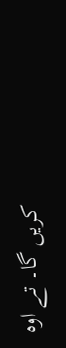کریں گا۔ تے اوہ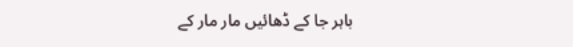باہر جا کے ڈھائیں مار مار کے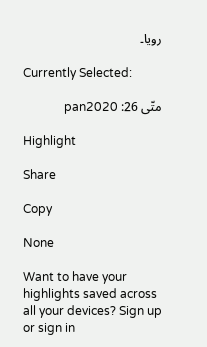رویا۔

Currently Selected:

متّی 26: pan2020

Highlight

Share

Copy

None

Want to have your highlights saved across all your devices? Sign up or sign in